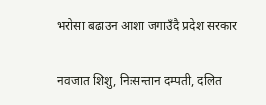भरोसा बढाउन आशा जगाउँदै प्रदेश सरकार

नवजात शिशु, निःसन्तान दम्पती, दलित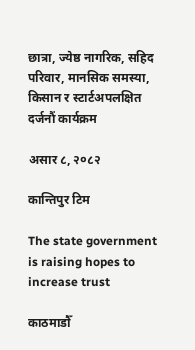छात्रा, ज्येष्ठ नागरिक, सहिद परिवार, मानसिक समस्या, किसान र स्टार्टअपलक्षित दर्जनौं कार्यक्रम

असार ८, २०८२

कान्तिपुर टिम

The state government is raising hopes to increase trust

काठमाडौँ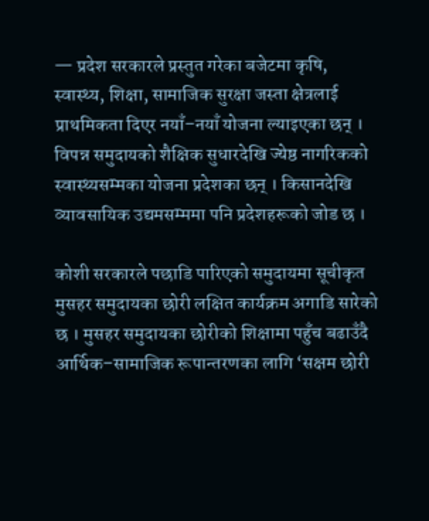— प्रदेश सरकारले प्रस्तुत गरेका बजेटमा कृषि, स्वास्थ्य, शिक्षा, सामाजिक सुरक्षा जस्ता क्षेत्रलाई प्राथमिकता दिएर नयाँ–नयाँ योजना ल्याइएका छन् । विपन्न समुदायको शैक्षिक सुधारदेखि ज्येष्ठ नागरिकको स्वास्थ्यसम्मका योजना प्रदेशका छन् । किसानदेखि व्यावसायिक उद्यमसम्ममा पनि प्रदेशहरूको जोड छ ।

कोशी सरकारले पछाडि पारिएको समुदायमा सूचीकृत मुसहर समुदायका छोरी लक्षित कार्यक्रम अगाडि सारेको छ । मुसहर समुदायका छोरीको शिक्षामा पहुँच बढाउँदै आर्थिक–सामाजिक रूपान्तरणका लागि ‘सक्षम छोरी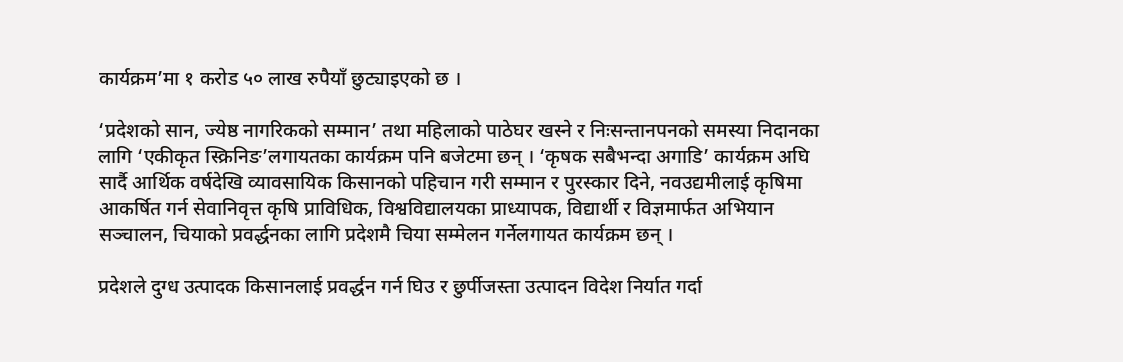कार्यक्रम’मा १ करोड ५० लाख रुपैयाँ छुट्याइएको छ ।

‘प्रदेशको सान, ज्येष्ठ नागरिकको सम्मान’ तथा महिलाको पाठेघर खस्ने र निःसन्तानपनको समस्या निदानका लागि ‘एकीकृत स्क्रिनिङ’लगायतका कार्यक्रम पनि बजेटमा छन् । ‘कृषक सबैभन्दा अगाडि’ कार्यक्रम अघि सार्दै आर्थिक वर्षदेखि व्यावसायिक किसानको पहिचान गरी सम्मान र पुरस्कार दिने, नवउद्यमीलाई कृषिमा आकर्षित गर्न सेवानिवृत्त कृषि प्राविधिक, विश्वविद्यालयका प्राध्यापक, विद्यार्थी र विज्ञमार्फत अभियान सञ्चालन, चियाको प्रवर्द्धनका लागि प्रदेशमै चिया सम्मेलन गर्नेलगायत कार्यक्रम छन् ।

प्रदेशले दुग्ध उत्पादक किसानलाई प्रवर्द्धन गर्न घिउ र छुर्पीजस्ता उत्पादन विदेश निर्यात गर्दा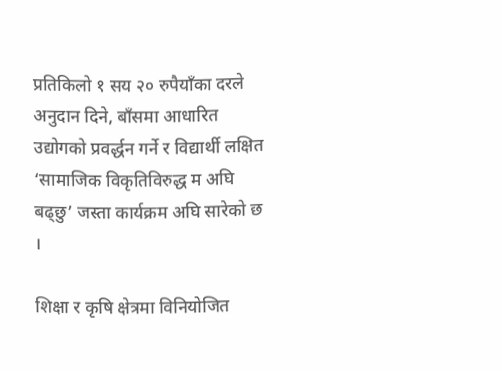प्रतिकिलो १ सय २० रुपैयाँका दरले अनुदान दिने, बाँसमा आधारित उद्योगको प्रवर्द्धन गर्ने र विद्यार्थी लक्षित ‘सामाजिक विकृतिविरुद्ध म अघि बढ्छु’ जस्ता कार्यक्रम अघि सारेको छ ।

शिक्षा र कृषि क्षेत्रमा विनियोजित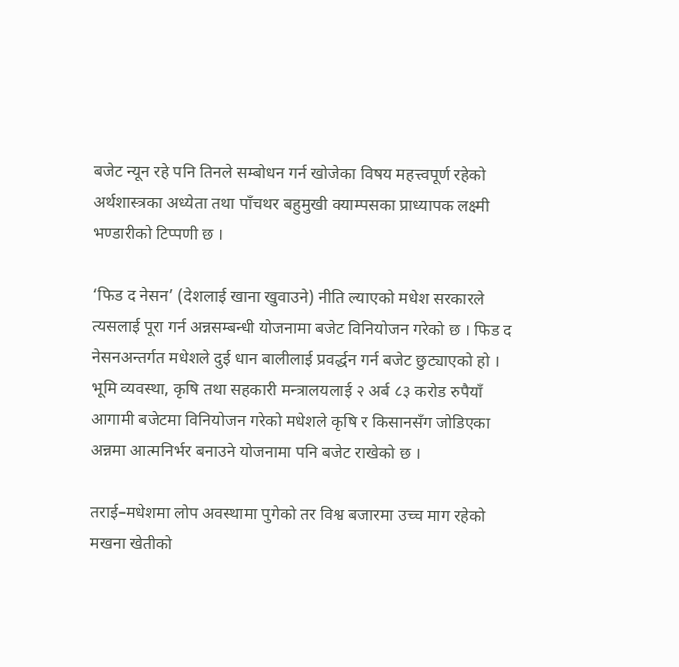बजेट न्यून रहे पनि तिनले सम्बोधन गर्न खोजेका विषय महत्त्वपूर्ण रहेको अर्थशास्त्रका अध्येता तथा पाँचथर बहुमुखी क्याम्पसका प्राध्यापक लक्ष्मी भण्डारीको टिप्पणी छ ।

‘फिड द नेसन’ (देशलाई खाना खुवाउने) नीति ल्याएको मधेश सरकारले त्यसलाई पूरा गर्न अन्नसम्बन्धी योजनामा बजेट विनियोजन गरेको छ । फिड द नेसनअन्तर्गत मधेशले दुई धान बालीलाई प्रवर्द्धन गर्न बजेट छुट्याएको हो । भूमि व्यवस्था, कृषि तथा सहकारी मन्त्रालयलाई २ अर्ब ८३ करोड रुपैयाँ आगामी बजेटमा विनियोजन गरेको मधेशले कृषि र किसानसँग जोडिएका अन्नमा आत्मनिर्भर बनाउने योजनामा पनि बजेट राखेको छ ।

तराई–मधेशमा लोप अवस्थामा पुगेको तर विश्व बजारमा उच्च माग रहेको मखना खेतीको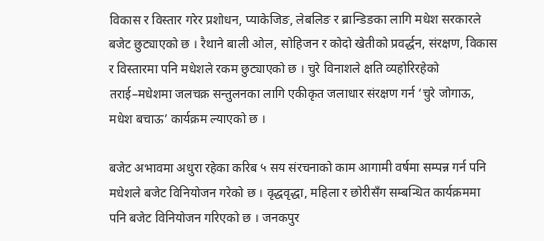विकास र विस्तार गरेर प्रशोधन, प्याकेजिङ, लेबलिङ र ब्रान्डिङका लागि मधेश सरकारले बजेट छुट्याएको छ । रैथाने बाली ओल, सोहिजन र कोदो खेतीको प्रवर्द्धन, संरक्षण, विकास र विस्तारमा पनि मधेशले रकम छुट्याएको छ । चुरे विनाशले क्षति व्यहोरिरहेको तराई–मधेशमा जलचक्र सन्तुलनका लागि एकीकृत जलाधार संरक्षण गर्न ‘चुरे जोगाऊ, मधेश बचाऊ’ कार्यक्रम ल्याएको छ ।

बजेट अभावमा अधुरा रहेका करिब ५ सय संरचनाको काम आगामी वर्षमा सम्पन्न गर्न पनि मधेशले बजेट विनियोजन गरेको छ । वृद्धवृद्धा, महिला र छोरीसँग सम्बन्धित कार्यक्रममा पनि बजेट विनियोजन गरिएको छ । जनकपुर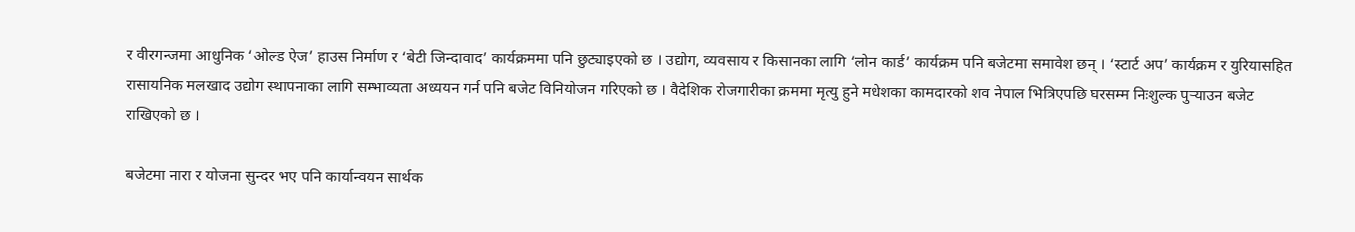र वीरगन्जमा आधुनिक ‘ओल्ड ऐज’ हाउस निर्माण र ‘बेटी जिन्दावाद’ कार्यक्रममा पनि छुट्याइएको छ । उद्योग, व्यवसाय र किसानका लागि ‘लोन कार्ड’ कार्यक्रम पनि बजेटमा समावेश छन् । ‘स्टार्ट अप’ कार्यक्रम र युरियासहित रासायनिक मलखाद उद्योग स्थापनाका लागि सम्भाव्यता अध्ययन गर्न पनि बजेट विनियोजन गरिएको छ । वैदेशिक रोजगारीका क्रममा मृत्यु हुने मधेशका कामदारको शव नेपाल भित्रिएपछि घरसम्म निःशुल्क पुर्‍याउन बजेट राखिएको छ ।

बजेटमा नारा र योजना सुन्दर भए पनि कार्यान्वयन सार्थक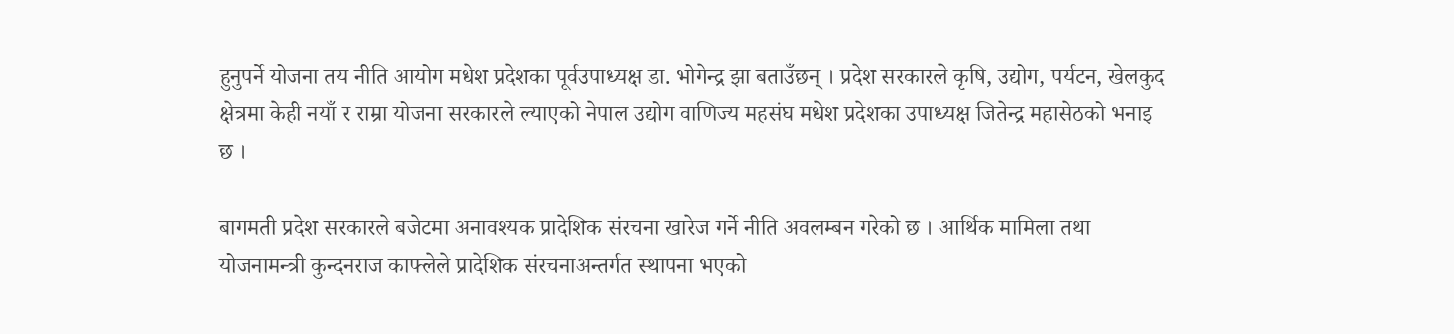हुनुपर्ने योजना तय नीति आयोग मधेश प्रदेशका पूर्वउपाध्यक्ष डा. भोगेन्द्र झा बताउँछन् । प्रदेश सरकारले कृषि, उद्योग, पर्यटन, खेलकुद क्षेत्रमा केही नयाँ र राम्रा योजना सरकारले ल्याएको नेपाल उद्योग वाणिज्य महसंघ मधेश प्रदेशका उपाध्यक्ष जितेन्द्र महासेठको भनाइ छ ।

बागमती प्रदेश सरकारले बजेटमा अनावश्यक प्रादेशिक संरचना खारेज गर्ने नीति अवलम्बन गरेको छ । आर्थिक मामिला तथा योजनामन्त्री कुन्दनराज काफ्लेले प्रादेशिक संरचनाअन्तर्गत स्थापना भएको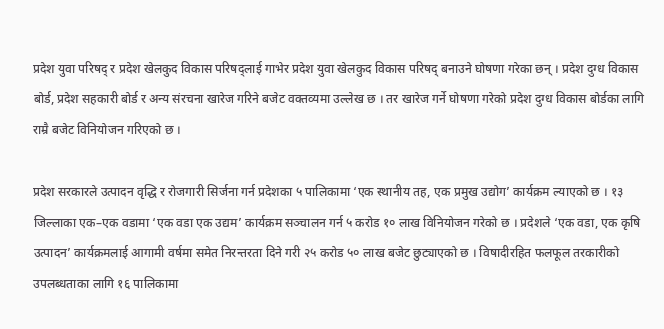प्रदेश युवा परिषद् र प्रदेश खेलकुद विकास परिषद्लाई गाभेर प्रदेश युवा खेलकुद विकास परिषद् बनाउने घोषणा गरेका छन् । प्रदेश दुग्ध विकास बोर्ड, प्रदेश सहकारी बोर्ड र अन्य संरचना खारेज गरिने बजेट वक्तव्यमा उल्लेख छ । तर खारेज गर्ने घोषणा गरेको प्रदेश दुग्ध विकास बोर्डका लागि राम्रै बजेट विनियोजन गरिएको छ ।

प्रदेश सरकारले उत्पादन वृद्धि र रोजगारी सिर्जना गर्न प्रदेशका ५ पालिकामा ‘एक स्थानीय तह, एक प्रमुख उद्योग’ कार्यक्रम ल्याएको छ । १३ जिल्लाका एक–एक वडामा ‘एक वडा एक उद्यम’ कार्यक्रम सञ्चालन गर्न ५ करोड १० लाख विनियोजन गरेको छ । प्रदेशले ‘एक वडा, एक कृषि उत्पादन’ कार्यक्रमलाई आगामी वर्षमा समेत निरन्तरता दिने गरी २५ करोड ५० लाख बजेट छुट्याएको छ । विषादीरहित फलफूल तरकारीको उपलब्धताका लागि १६ पालिकामा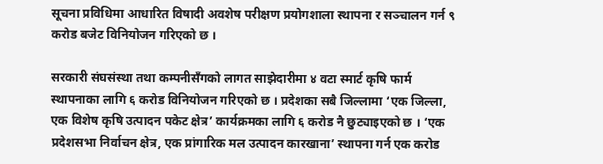सूचना प्रविधिमा आधारित विषादी अवशेष परीक्षण प्रयोगशाला स्थापना र सञ्चालन गर्न ९ करोड बजेट विनियोजन गरिएको छ ।

सरकारी संघसंस्था तथा कम्पनीसँगको लागत साझेदारीमा ४ वटा स्मार्ट कृषि फार्म स्थापनाका लागि ६ करोड विनियोजन गरिएको छ । प्रदेशका सबै जिल्लामा ‘एक जिल्ला, एक विशेष कृषि उत्पादन पकेट क्षेत्र’ कार्यक्रमका लागि ६ करोड नै छुट्याइएको छ । ‘एक प्रदेशसभा निर्वाचन क्षेत्र, एक प्रांगारिक मल उत्पादन कारखाना’ स्थापना गर्न एक करोड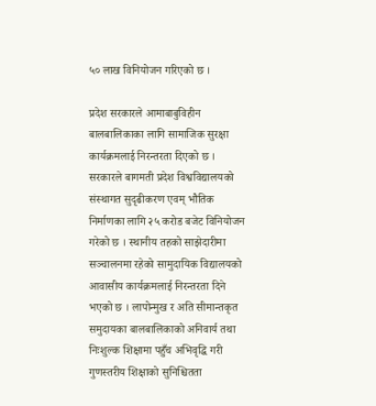५० लाख विनियोजन गरिएको छ ।

प्रदेश सरकारले आमाबाबुविहीन बालबालिकाका लागि सामाजिक सुरक्षा कार्यक्रमलाई निरन्तरता दिएको छ । सरकारले बागमती प्रदेश विश्वविद्यालयको संस्थागत सुदृढीकरण एवम् भौतिक निर्माणका लागि २५ करोड बजेट विनियोजन गरेको छ । स्थानीय तहको साझेदारीमा सञ्चालनमा रहेको सामुदायिक विद्यालयको आवासीय कार्यक्रमलाई निरन्तरता दिने भएको छ । लापोन्मुख र अति सीमान्तकृत समुदायका बालबालिकाको अनिवार्य तथा निःशुल्क शिक्षामा पहुँच अभिवृद्धि गरी गुणस्तरीय शिक्षाको सुनिश्चितता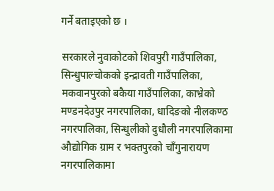गर्ने बताइएको छ ।

सरकारले नुवाकोटको शिवपुरी गाउँपालिका, सिन्धुपाल्चोकको इन्द्रावती गाउँपालिका, मकवानपुरको बकैया गाउँपालिका, काभ्रेको मण्डनदेउपुर नगरपालिका, धादिङको नीलकण्ठ नगरपालिका, सिन्धुलीको दुधौली नगरपालिकामा औद्योगिक ग्राम र भक्तपुरको चाँगुनारायण नगरपालिकामा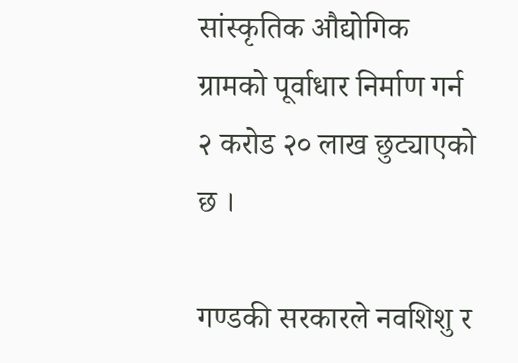सांस्कृतिक औद्योगिक ग्रामको पूर्वाधार निर्माण गर्न २ करोड २० लाख छुट्याएको छ ।

गण्डकी सरकारले नवशिशु र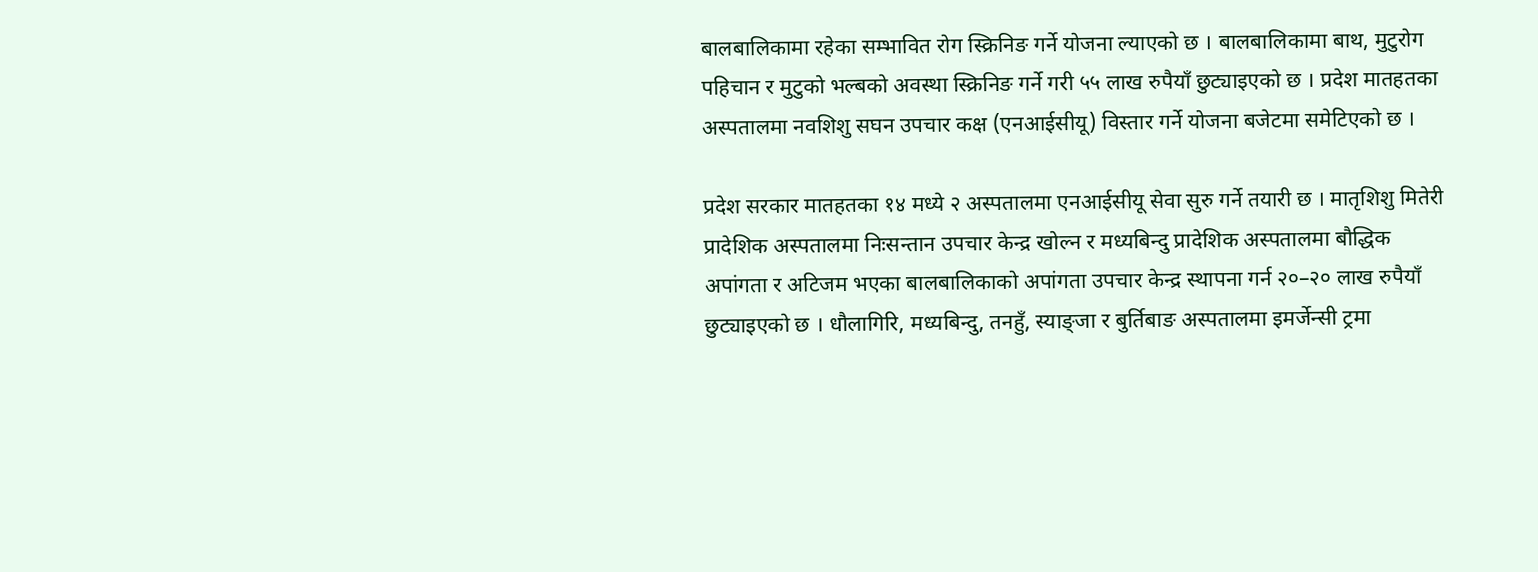बालबालिकामा रहेका सम्भावित रोग स्क्रिनिङ गर्ने योजना ल्याएको छ । बालबालिकामा बाथ, मुटुरोग पहिचान र मुटुको भल्बको अवस्था स्क्रिनिङ गर्ने गरी ५५ लाख रुपैयाँ छुट्याइएको छ । प्रदेश मातहतका अस्पतालमा नवशिशु सघन उपचार कक्ष (एनआईसीयू) विस्तार गर्ने योजना बजेटमा समेटिएको छ ।

प्रदेश सरकार मातहतका १४ मध्ये २ अस्पतालमा एनआईसीयू सेवा सुरु गर्ने तयारी छ । मातृशिशु मितेरी प्रादेशिक अस्पतालमा निःसन्तान उपचार केन्द्र खोल्न र मध्यबिन्दु प्रादेशिक अस्पतालमा बौद्धिक अपांगता र अटिजम भएका बालबालिकाको अपांगता उपचार केन्द्र स्थापना गर्न २०–२० लाख रुपैयाँ छुट्याइएको छ । धौलागिरि, मध्यबिन्दु, तनहुँ, स्याङ्जा र बुर्तिबाङ अस्पतालमा इमर्जेन्सी ट्रमा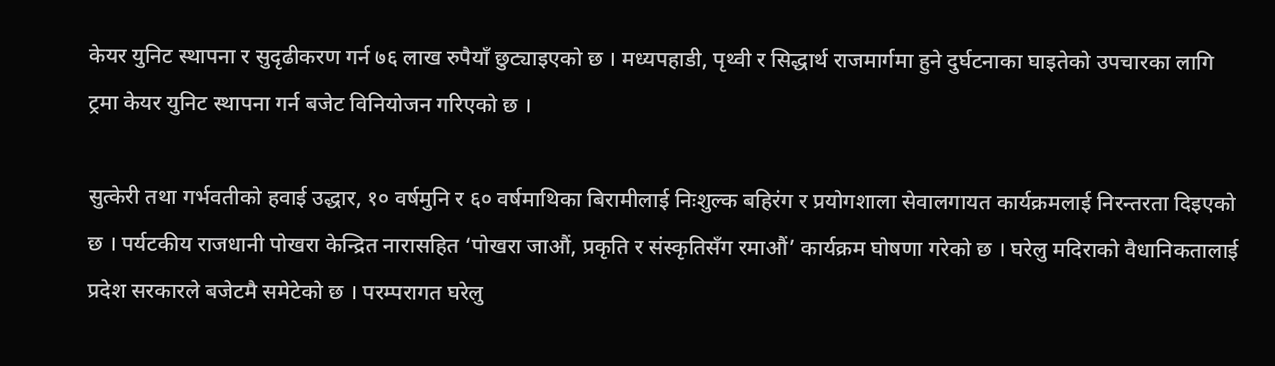केयर युनिट स्थापना र सुदृढीकरण गर्न ७६ लाख रुपैयाँ छुट्याइएको छ । मध्यपहाडी, पृथ्वी र सिद्धार्थ राजमार्गमा हुने दुर्घटनाका घाइतेको उपचारका लागि ट्रमा केयर युनिट स्थापना गर्न बजेट विनियोजन गरिएको छ ।

सुत्केरी तथा गर्भवतीको हवाई उद्धार, १० वर्षमुनि र ६० वर्षमाथिका बिरामीलाई निःशुल्क बहिरंग र प्रयोगशाला सेवालगायत कार्यक्रमलाई निरन्तरता दिइएको छ । पर्यटकीय राजधानी पोखरा केन्द्रित नारासहित ‘पोखरा जाऔं, प्रकृति र संस्कृतिसँग रमाऔं’ कार्यक्रम घोषणा गरेको छ । घरेलु मदिराको वैधानिकतालाई प्रदेश सरकारले बजेटमै समेटेको छ । परम्परागत घरेलु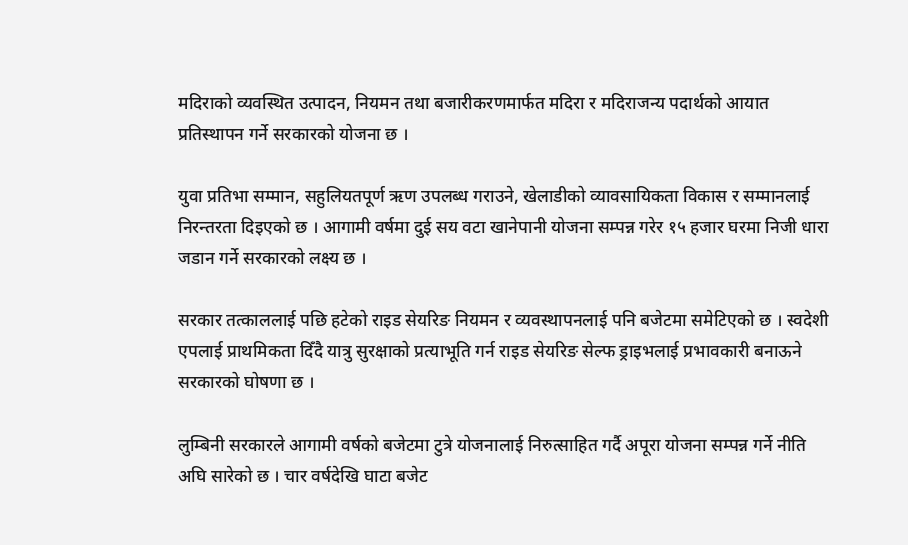मदिराको व्यवस्थित उत्पादन, नियमन तथा बजारीकरणमार्फत मदिरा र मदिराजन्य पदार्थको आयात प्रतिस्थापन गर्ने सरकारको योजना छ ।

युवा प्रतिभा सम्मान, सहुलियतपूर्ण ऋण उपलब्ध गराउने, खेलाडीको व्यावसायिकता विकास र सम्मानलाई निरन्तरता दिइएको छ । आगामी वर्षमा दुई सय वटा खानेपानी योजना सम्पन्न गरेर १५ हजार घरमा निजी धारा जडान गर्ने सरकारको लक्ष्य छ ।

सरकार तत्काललाई पछि हटेको राइड सेयरिङ नियमन र व्यवस्थापनलाई पनि बजेटमा समेटिएको छ । स्वदेशी एपलाई प्राथमिकता दिँदै यात्रु सुरक्षाको प्रत्याभूति गर्न राइड सेयरिङ सेल्फ ड्राइभलाई प्रभावकारी बनाऊने सरकारको घोषणा छ ।

लुम्बिनी सरकारले आगामी वर्षको बजेटमा टुत्रे योजनालाई निरुत्साहित गर्दै अपूरा योजना सम्पन्न गर्ने नीति अघि सारेको छ । चार वर्षदेखि घाटा बजेट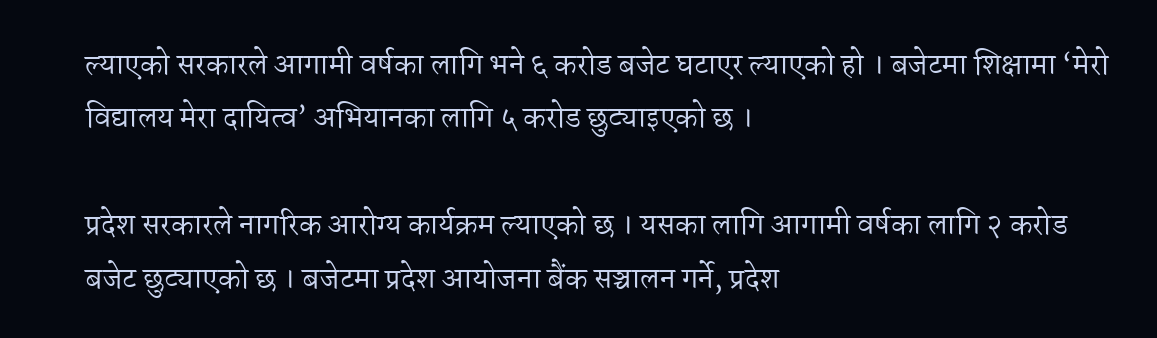ल्याएको सरकारले आगामी वर्षका लागि भने ६ करोड बजेट घटाएर ल्याएको हो । बजेटमा शिक्षामा ‘मेरो विद्यालय मेरा दायित्व’ अभियानका लागि ५ करोड छुट्याइएको छ ।

प्रदेश सरकारले नागरिक आरोग्य कार्यक्रम ल्याएको छ । यसका लागि आगामी वर्षका लागि २ करोड बजेट छुट्याएको छ । बजेटमा प्रदेश आयोजना बैंक सञ्चालन गर्ने, प्रदेश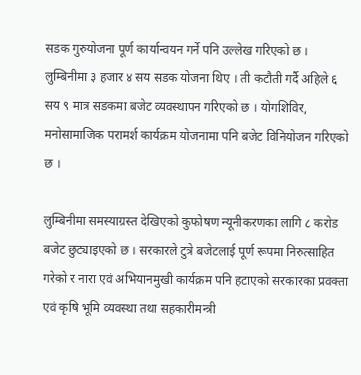सडक गुरुयोजना पूर्ण कार्यान्वयन गर्ने पनि उल्लेख गरिएको छ । लुम्बिनीमा ३ हजार ४ सय सडक योजना थिए । ती कटौती गर्दै अहिले ६ सय ९ मात्र सडकमा बजेट व्यवस्थापन गरिएको छ । योगशिविर, मनोसामाजिक परामर्श कार्यक्रम योजनामा पनि बजेट विनियोजन गरिएको छ ।

लुम्बिनीमा समस्याग्रस्त देखिएको कुफोषण न्यूनीकरणका लागि ८ करोड बजेट छुट्याइएको छ । सरकारले टुत्रे बजेटलाई पूर्ण रूपमा निरुत्साहित गरेको र नारा एवं अभियानमुखी कार्यक्रम पनि हटाएको सरकारका प्रवक्ता एवं कृषि भूमि व्यवस्था तथा सहकारीमन्त्री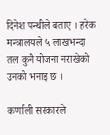दिनेश पन्थीले बताए । हरेक मन्त्रालयले ५ लाखभन्दा तल कुनै योजना नराखेको उनको भनाइ छ ।

कर्णाली सरकारले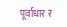पूर्वाधार र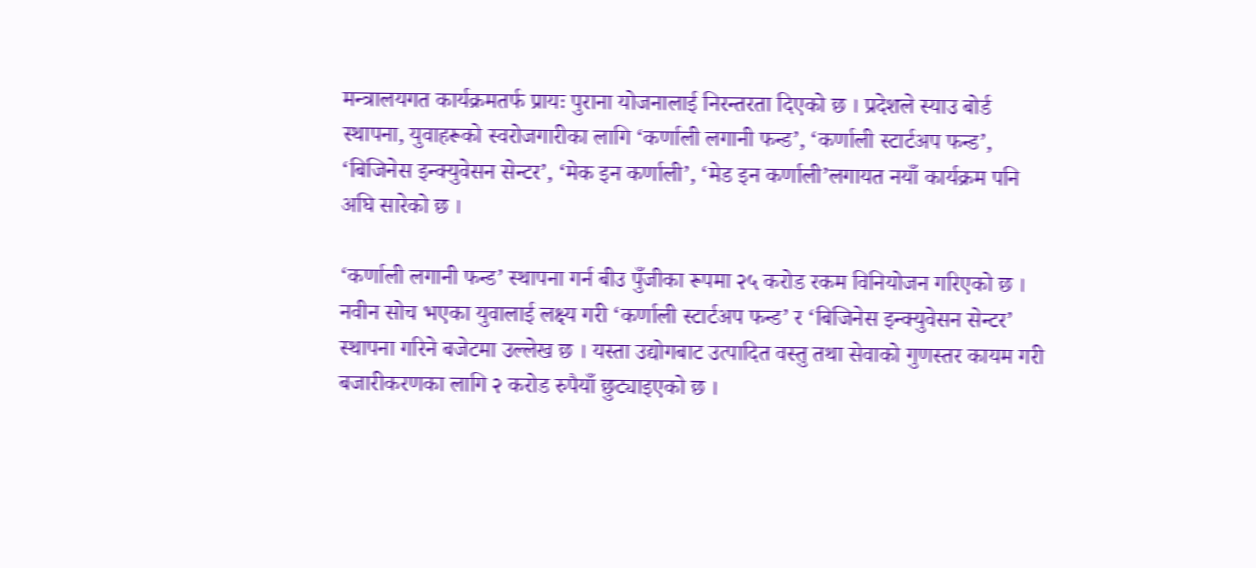मन्त्रालयगत कार्यक्रमतर्फ प्रायः पुराना योजनालाई निरन्तरता दिएको छ । प्रदेशले स्याउ बोर्ड स्थापना, युवाहरूको स्वरोजगारीका लागि ‘कर्णाली लगानी फन्ड’, ‘कर्णाली स्टार्टअप फन्ड’, ‘बिजिनेस इन्क्युवेसन सेन्टर’, ‘मेक इन कर्णाली’, ‘मेड इन कर्णाली’लगायत नयाँ कार्यक्रम पनि अघि सारेको छ ।

‘कर्णाली लगानी फन्ड’ स्थापना गर्न बीउ पुँजीका रूपमा २५ करोड रकम विनियोजन गरिएको छ । नवीन सोच भएका युवालाई लक्ष्य गरी ‘कर्णाली स्टार्टअप फन्ड’ र ‘बिजिनेस इन्क्युवेसन सेन्टर’ स्थापना गरिने बजेटमा उल्लेख छ । यस्ता उद्योगबाट उत्पादित वस्तु तथा सेवाको गुणस्तर कायम गरी बजारीकरणका लागि २ करोड रुपैयाँ छुट्याइएको छ ।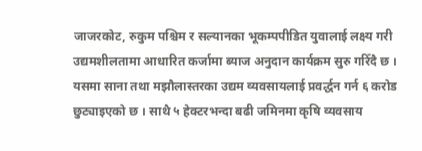जाजरकोट, रुकुम पश्चिम र सल्यानका भूकम्पपीडित युवालाई लक्ष्य गरी उद्यमशीलतामा आधारित कर्जामा ब्याज अनुदान कार्यक्रम सुरु गरिँदै छ । यसमा साना तथा मझौलास्तरका उद्यम व्यवसायलाई प्रवर्द्धन गर्न ६ करोड छुट्याइएको छ । साथै ५ हेक्टरभन्दा बढी जमिनमा कृषि व्यवसाय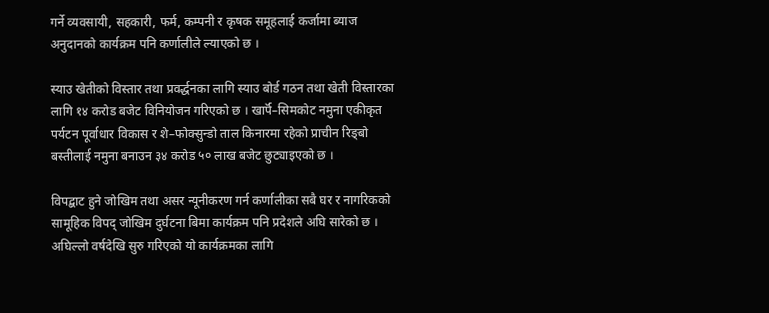गर्ने व्यवसायी, सहकारी, फर्म, कम्पनी र कृषक समूहलाई कर्जामा ब्याज अनुदानको कार्यक्रम पनि कर्णालीले ल्याएको छ ।

स्याउ खेतीको विस्तार तथा प्रवर्द्धनका लागि स्याउ बोर्ड गठन तथा खेती विस्तारका लागि १४ करोड बजेट विनियोजन गरिएको छ । खार्पॅ–सिमकोट नमुना एकीकृत पर्यटन पूर्वाधार विकास र शे–फोक्सुन्डो ताल किनारमा रहेको प्राचीन रिङ्बो बस्तीलाई नमुना बनाउन ३४ करोड ५० लाख बजेट छुट्याइएको छ ।

विपद्बाट हुने जोखिम तथा असर न्यूनीकरण गर्न कर्णालीका सबै घर र नागरिकको सामूहिक विपद् जोखिम दुर्घटना बिमा कार्यक्रम पनि प्रदेशले अघि सारेको छ । अघिल्लो वर्षदेखि सुरु गरिएको यो कार्यक्रमका लागि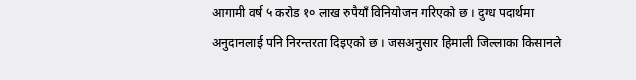आगामी वर्ष ५ करोड १० लाख रुपैयाँ विनियोजन गरिएको छ । दुग्ध पदार्थमा अनुदानलाई पनि निरन्तरता दिइएको छ । जसअनुसार हिमाली जिल्लाका किसानले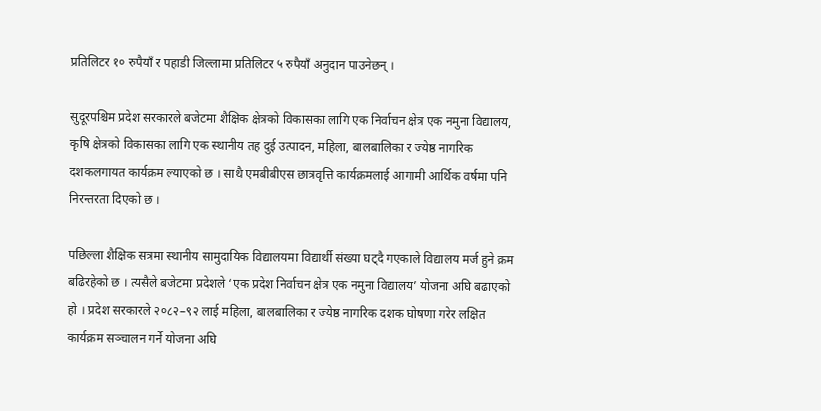प्रतिलिटर १० रुपैयाँ र पहाडी जिल्लामा प्रतिलिटर ५ रुपैयाँ अनुदान पाउनेछन् ।

सुदूरपश्चिम प्रदेश सरकारले बजेटमा शैक्षिक क्षेत्रको विकासका लागि एक निर्वाचन क्षेत्र एक नमुना विद्यालय, कृषि क्षेत्रको विकासका लागि एक स्थानीय तह दुई उत्पादन, महिला, बालबालिका र ज्येष्ठ नागरिक दशकलगायत कार्यक्रम ल्याएको छ । साथै एमबीबीएस छात्रवृत्ति कार्यक्रमलाई आगामी आर्थिक वर्षमा पनि निरन्तरता दिएको छ ।

पछिल्ला शैक्षिक सत्रमा स्थानीय सामुदायिक विद्यालयमा विद्यार्थी संख्या घट्दै गएकाले विद्यालय मर्ज हुने क्रम बढिरहेको छ । त्यसैले बजेटमा प्रदेशले ‘एक प्रदेश निर्वाचन क्षेत्र एक नमुना विद्यालय’ योजना अघि बढाएको हो । प्रदेश सरकारले २०८२–९२ लाई महिला, बालबालिका र ज्येष्ठ नागरिक दशक घोषणा गरेर लक्षित कार्यक्रम सञ्चालन गर्ने योजना अघि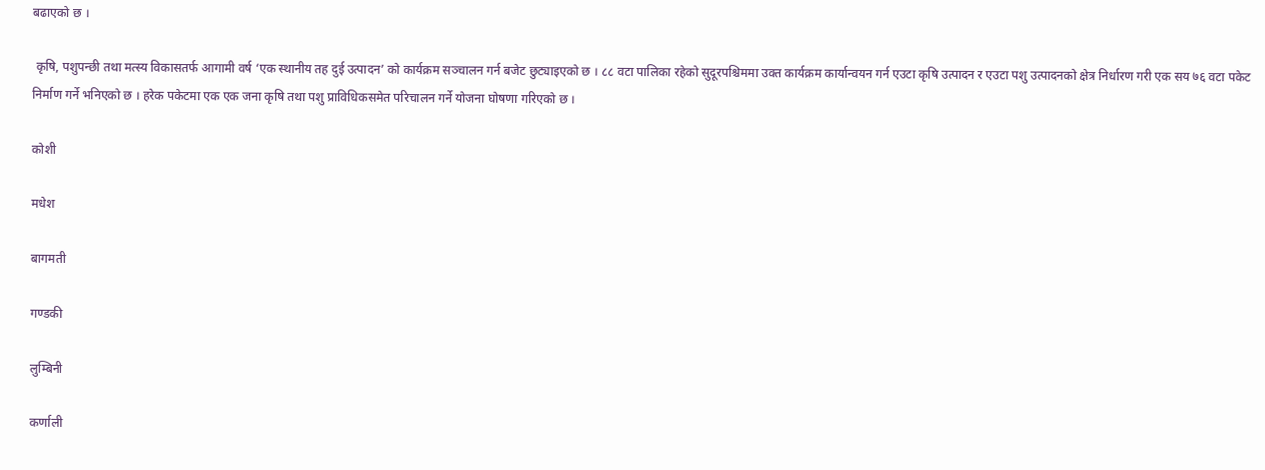बढाएको छ ।

 कृषि, पशुपन्छी तथा मत्स्य विकासतर्फ आगामी वर्ष ‘एक स्थानीय तह दुई उत्पादन’ को कार्यक्रम सञ्चालन गर्न बजेट छुट्याइएको छ । ८८ वटा पालिका रहेको सुदूरपश्चिममा उक्त कार्यक्रम कार्यान्वयन गर्न एउटा कृषि उत्पादन र एउटा पशु उत्पादनको क्षेत्र निर्धारण गरी एक सय ७६ वटा पकेट निर्माण गर्ने भनिएको छ । हरेक पकेटमा एक एक जना कृषि तथा पशु प्राविधिकसमेत परिचालन गर्ने योजना घोषणा गरिएको छ ।

कोशी

मधेश

बागमती

गण्डकी

लुम्बिनी

कर्णाली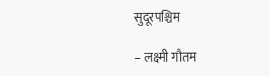सुदूरपश्चिम

– लक्ष्मी गौतम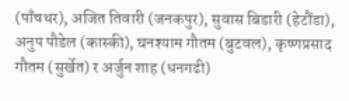(पाँचथर), अजित तिवारी (जनकपुर), सुवास बिडारी (हेटौंडा), अनुप पौडेल (कास्की), घनश्याम गौतम (बुटवल), कृष्णप्रसाद गौतम (सुर्खेत) र अर्जुन शाह (धनगढी)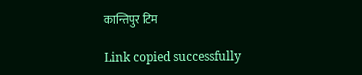कान्तिपुर टिम

Link copied successfully